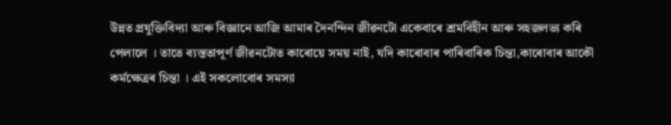উন্নত প্ৰযুক্তিবিদ্যা আৰু বিজ্ঞানে আজি আমাৰ দৈনন্দিন জীৱনটো একেবাৰে শ্ৰমবিহীন আৰু সহজলভ্য কৰি পেলালে । তাতে ব্যস্ততাপূৰ্ণ জীৱনটোত কাৰোয়ে সময় নাই, যদি কাৰোবাৰ পাৰিবাৰিক চিন্তা,কাৰোবাৰ আকৌ কৰ্মক্ষেত্ৰৰ চিন্তা । এই সকলোবোৰ সমস্যা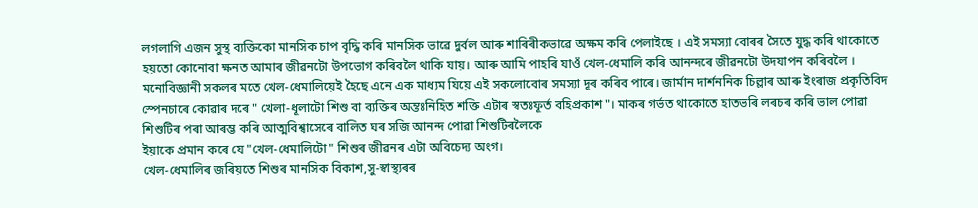লগলাগি এজন সুস্থ ব্যক্তিকো মানসিক চাপ বৃদ্ধি কৰি মানসিক ভাৱে দুৰ্বল আৰু শাৰিৰীকভাৱে অক্ষম কৰি পেলাইছে । এই সমস্যা বোৰৰ সৈতে যুদ্ধ কৰি থাকোতে হয়তো কোনোবা ক্ষনত আমাৰ জীৱনটো উপভোগ কৰিবলৈ থাকি যায়। আৰু আমি পাহৰি যাওঁ খেল-ধেমালি কৰি আনন্দৰে জীৱনটো উদযাপন কৰিবলৈ । মনোবিজ্ঞানী সকলৰ মতে খেল-ধেমালিয়েই হৈছে এনে এক মাধ্যম যিয়ে এই সকলোবোৰ সমস্যা দূৰ কৰিব পাৰে। জাৰ্মান দাৰ্শননিক চিল্লাৰ আৰু ইংৰাজ প্ৰকৃতিবিদ স্পেনচাৰে কোৱাৰ দৰে " খেলা-ধূলাটো শিশু বা ব্যক্তিৰ অন্তঃনিহিত শক্তি এটাৰ স্বতঃফূৰ্ত বহিপ্ৰকাশ"। মাকৰ গৰ্ভত থাকোতে হাতভৰি লৰচৰ কৰি ভাল পোৱা শিশুটিৰ পৰা আৰম্ভ কৰি আত্মবিশ্বাসেৰে বালিত ঘৰ সজি আনন্দ পোৱা শিশুটিৰলৈকে
ইয়াকে প্ৰমান কৰে যে "খেল-ধেমালিটো" শিশুৰ জীৱনৰ এটা অবিচেদ্য অংগ।
খেল-ধেমালিৰ জৰিয়তে শিশুৰ মানসিক বিকাশ,সু-স্বাস্থ্যৰৰ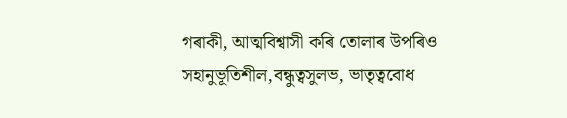গৰাকী, আত্মবিশ্বাসী কৰি তোলাৰ উপৰিও সহানুভূতিশীল,বন্ধুত্বসুলভ, ভাতৃত্ববোধ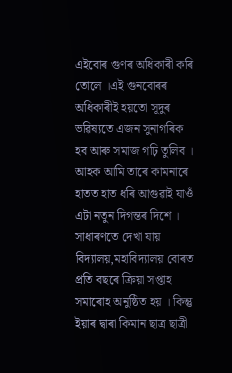এইবোৰ গুণৰ অধিকাৰী কৰি তোলে ।এই গুনবোৰৰ অধিকাৰীই হয়তো সূদুৰ ভৱিষ্যতে এজন সুনাগৰিক হব আৰু সমাজ গঢ়ি তুলিব । আহক আমি তাৰে কামনাৰে হাতত হাত ধৰি আগুৱাই যাওঁ এটা নতুন দিগন্তৰ দিশে ।
সাধাৰণতে দেখা যায় বিদ্যালয়,মহাবিদ্যালয় বোৰত প্ৰতি বছৰে ক্ৰিয়া সপ্তাহ সমাৰোহ অনুষ্ঠিত হয় । কিন্তু ইয়াৰ দ্বাৰা কিমান ছাত্ৰ ছাত্ৰী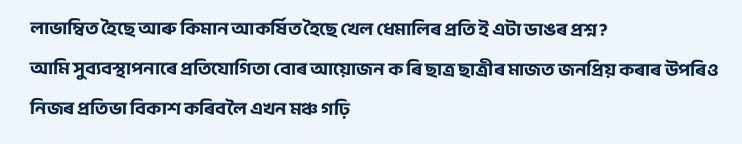লাভাম্বিত হৈছে আৰু কিমান আকৰ্ষিত হৈছে খেল ধেমালিৰ প্ৰতি ই এটা ডাঙৰ প্ৰশ্ন ?
আমি সুব্যবস্থাপনাৰে প্ৰতিযোগিতা বোৰ আয়োজন ক ৰি ছাত্ৰ ছাত্ৰীৰ মাজত জনপ্ৰিয় কৰাৰ উপৰিও নিজৰ প্ৰতিভা বিকাশ কৰিবলৈ এখন মঞ্চ গঢ়ি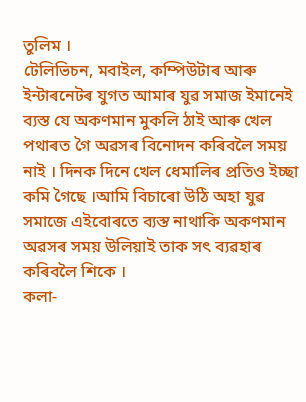তুলিম ।
টেলিভিচন, মবাইল, কম্পিউটাৰ আৰু ইন্টাৰনেটৰ যুগত আমাৰ যুৱ সমাজ ইমানেই ব্যস্ত যে অকণমান মুকলি ঠাই আৰু খেল পথাৰত গৈ অৱসৰ বিনোদন কৰিবলৈ সময় নাই । দিনক দিনে খেল ধেমালিৰ প্ৰতিও ইচ্ছা কমি গৈছে ।আমি বিচাৰো উঠি অহা যুৱ সমাজে এইবোৰতে ব্যস্ত নাথাকি অকণমান অৱসৰ সময় উলিয়াই তাক সৎ ব্যৱহাৰ কৰিবলৈ শিকে ।
কলা-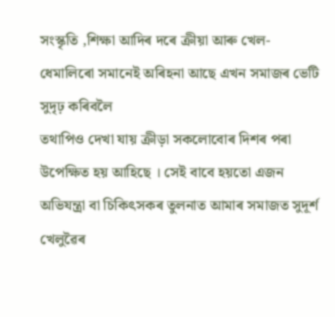সংস্কৃতি ,শিক্ষা আদিৰ দৰে ক্ৰীয়া আৰু খেল-ধেমালিৰো সমানেই অৰিহনা আছে এখন সমাজৰ ভেটি সুদৃঢ় কৰিবলৈ
তথাপিও দেখা যায় ক্ৰীড়া সকলোবোৰ দিশৰ পৰা উপেক্ষিত হয় আহিছে । সেই বাবে হয়তো এজন অভিযন্ত্ৰা বা চিকিৎসকৰ তুলনাত আমাৰ সমাজত সুদূৰ্শ খেলুৱৈৰ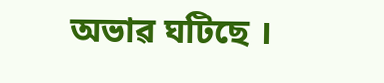অভাৱ ঘটিছে ।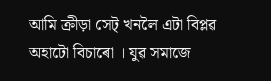আমি ক্ৰীড়া সেট্ খনলৈ এটা বিপ্লৱ অহাটো বিচাৰো । যুৱ সমাজে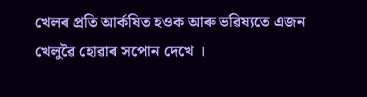খেলৰ প্ৰতি আৰ্কষিত হওক আৰু ভৱিষ্যতে এজন খেলুৱৈ হোৱাৰ সপোন দেখে ।